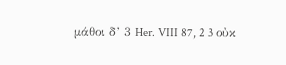μάθοι δ’ 3 Her. VIII 87, 2 3 οὐκ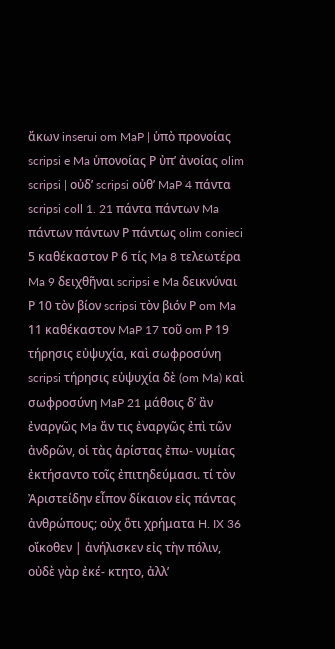ἄκων inserui om MaP | ὑπὸ προνοίας scripsi e Ma ὑπονοίας Ρ ὐπ’ ἀνοίας olim scripsi | οὐδ’ scripsi οὐθ’ MaP 4 πάντα scripsi coll 1. 21 πάντα πάντων Ma πάντων πάντων Ρ πάντως olim conieci 5 καθέκαστον Ρ 6 τίς Ma 8 τελεωτέρα Ma 9 δειχθῆναι scripsi e Ma δεικνύναι Ρ 10 τὸν βίον scripsi τὸν βιόν Ρ om Ma 11 καθέκαστον MaP 17 τοῦ om Ρ 19 τήρησις εὐψυχία, καὶ σωφροσύνη scripsi τήρησις εὐψυχία δὲ (om Ma) καὶ σωφροσύνη MaP 21 μάθοις δ’ ἂν ἐναργῶς Ma ἄν τις ἐναργῶς ἐπὶ τῶν ἀνδρῶν, οἱ τὰς ἀρίστας ἐπω- νυμίας ἐκτήσαντο τοῖς ἐπιτηδεύμασι. τί τὸν Ἀριστείδην εἶπον δίκαιον εἰς πάντας ἀνθρώπους; οὐχ ὅτι χρήματα H. IX 36 οἴκοθεν | ἀνήλισκεν εἰς τὴν πόλιν, οὐδὲ γὰρ ἐκέ- κτητο, ἀλλ’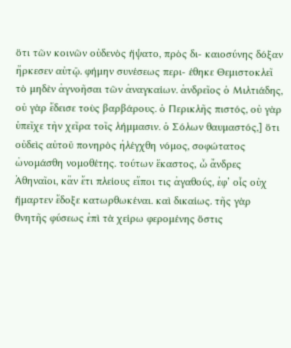ὅτι τῶν κοινῶν οὐδενὸς ἥψατο, πρὸς δι- καιοσύνης δόξαν ἤρκεσεν αὐτῷ. φήμην συνέσεως περι- έθηκε Θεμιστοκλεῖ τὸ μηδὲν ἀγνοῆσαι τῶν ἀναγκαίων. ἀνδρεῖος ὁ Μιλτιάδης, οὐ γὰρ ἔδεισε τοὺς βαρβάρους. ὁ Περικλῆς πιστός, οὐ γὰρ ὑπεῖχε τὴν χεῖρα τοῖς λήμμασιν. ὁ Σόλων θαυμαστός,] ὅτι οὐδεὶς αὐτοῦ πονηρὸς ἠλέγχθη νόμος, σοφώτατος ὠνομάσθη νομοθέτης. τούτων ἕκαστος, ὦ ἄνδρες Ἀθηναῖοι, κἂν ἔτι πλείους εἴποι τις ἀγαθούς, ἐφ’ οἷς οὐχ ἥμαρτεν ἔδοξε κατωρθωκέναι. καὶ δικαίως. τῆς γὰρ θνητῆς φύσεως ἐπὶ τὰ χείρω φερομένης ὅστις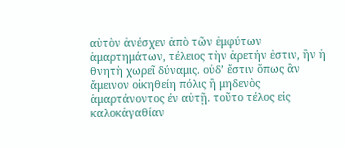αὑτὸν ἀνέσχεν ἀπὸ τῶν ἐμφύτων ἁμαρτημάτων, τέλειος τὴν ἀρετήν ἐστιν, ἣν ἡ θνητὴ χωρεῖ δύναμις. οὐδ’ ἔστιν ὅπως ἂν ἄμεινον οἰκηθείη πόλις ἢ μηδενὸς ἁμαρτάνοντος έν αὐτῇ. τοῦτο τέλος εἰς καλοκἀγαθίαν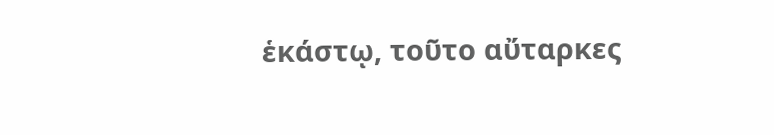ἑκάστῳ, τοῦτο αὔταρκες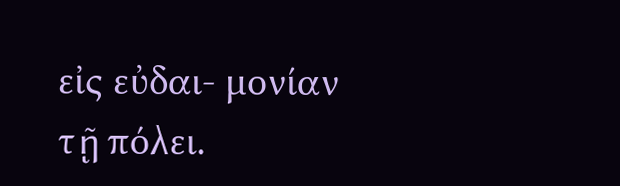εἰς εὐδαι- μονίαν τῇ πόλει.